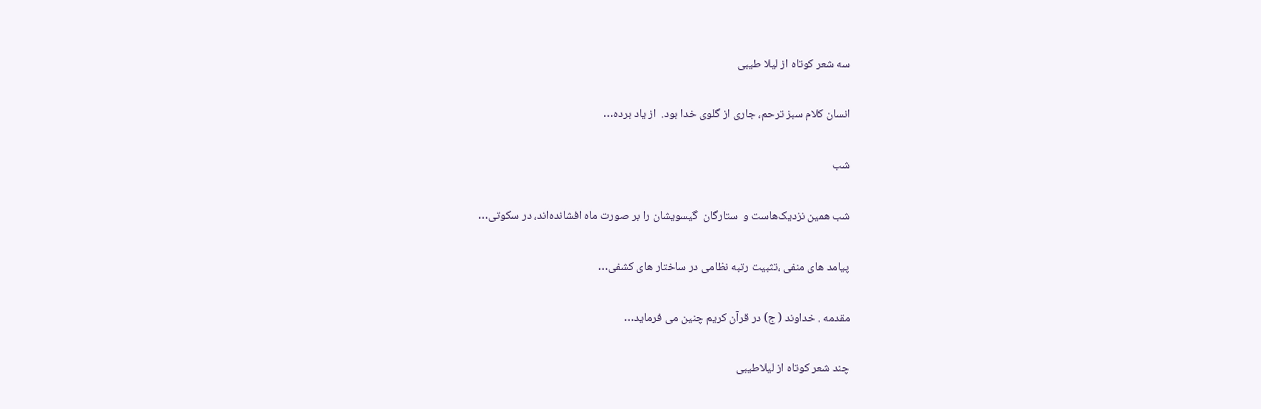سه‌ شعر کوتاه از لیلا طیبی

انسان کلام سبز ترحم، جاری از گلوی خدا بود.  از یاد برده…

شب

شب همین نزدیک‌هاست و  ستارگان  گیسویشان را بر صورت ماه افشانده‌اند، در سکوتی…

پیامد های منفی ،تثبیت رتبه نظامی در ساختار های کشفی…

مقدمه . خداوند ( ج) در قرآن کریم چنین می فرماید…

چند شعر کوتاه از لیلاطیبی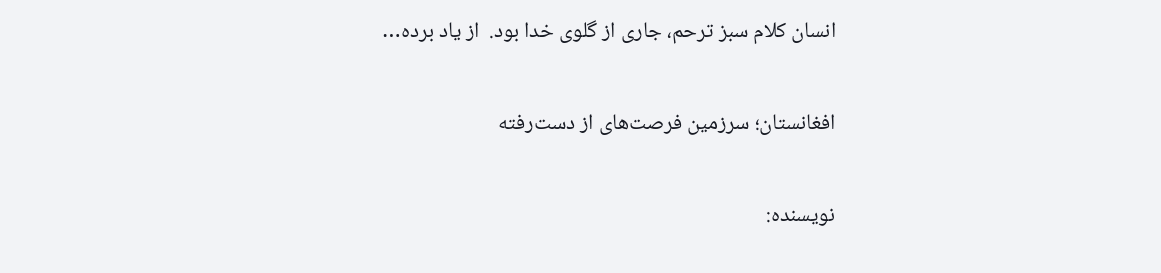انسان کلام سبز ترحم، جاری از گلوی خدا بود.  از یاد برده…

افغانستان؛ سرزمین فرصت‌های از دست‌رفته

نویسنده: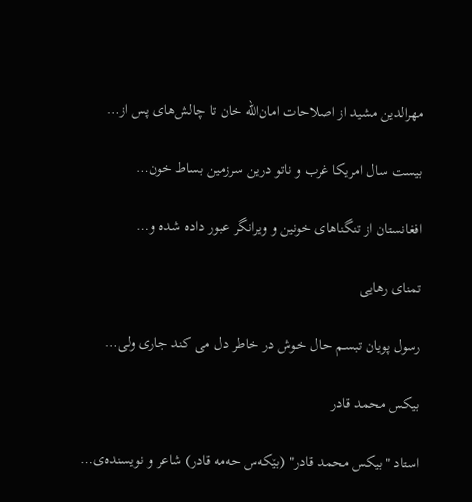مهرالدین مشید از اصلاحات امان‌الله خان تا چالش‌های پس از…

بیست سال امریکا غرب و ناتو درین سرزمین بساط خون…

افغانستان از تنگناهای خونین و ویرانگر عبور داده شده و…

تمنای رهایی

رسول پویان تبسـم حال خـوش در خاطر دل می کند جاری ولی…

بیکس محمد قادر

استاد "بیکس محمد قادر" (بێکەس حەمە قادر) شاعر و نویسنده‌ی…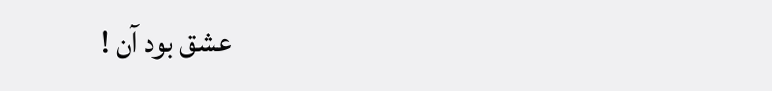عشق بود آن !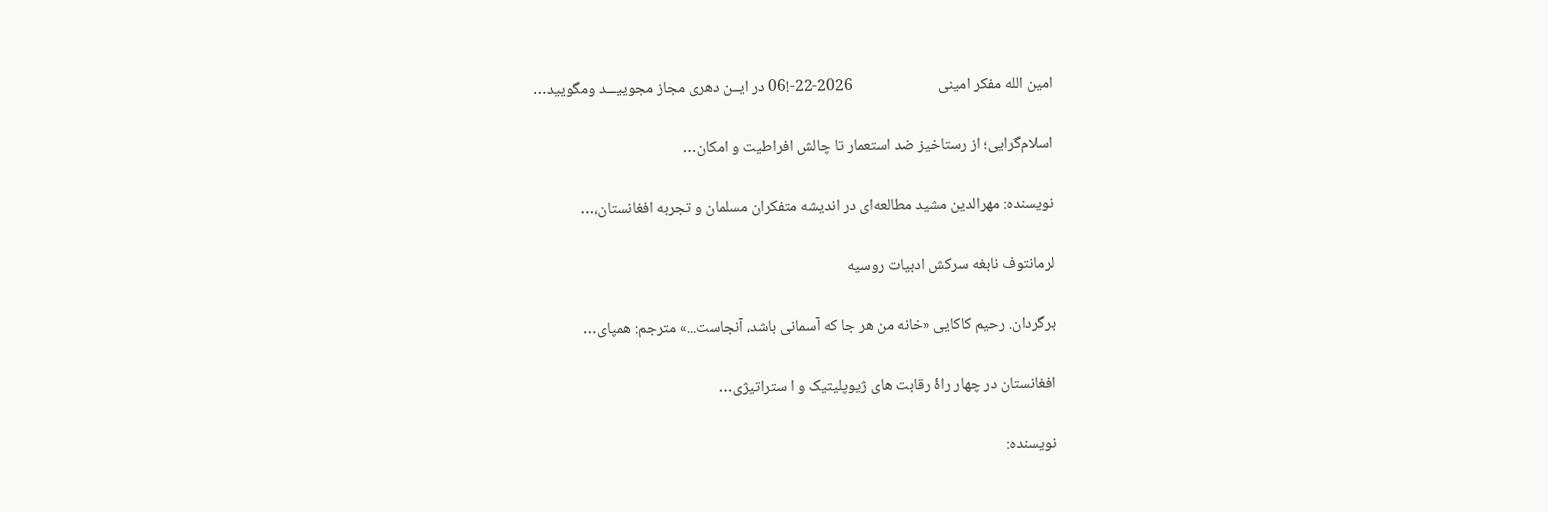امین الله مفکر امینی                        2026-22-!06 در ایــن دهری مجاز مجوییـــد ومگویید…

اسلام‌گرایی؛ از رستاخیز ضد استعمار تا چالش افراطیت و امکان…

نویسنده: مهرالدین مشید مطالعه‌ای در اندیشه متفکران مسلمان و تجربه افغانستان،…

لرمانتوف نابغه سرکش ادبیات روسیه

برگردان. رحیم کاکایی «خانه من هر جا که آسمانی باشد، آنجاست...» مترجم: همپای…

افغانستان در چهار راۀ رقابت های ژیوپلیتیک و ا ستراتیژی…

نویسنده: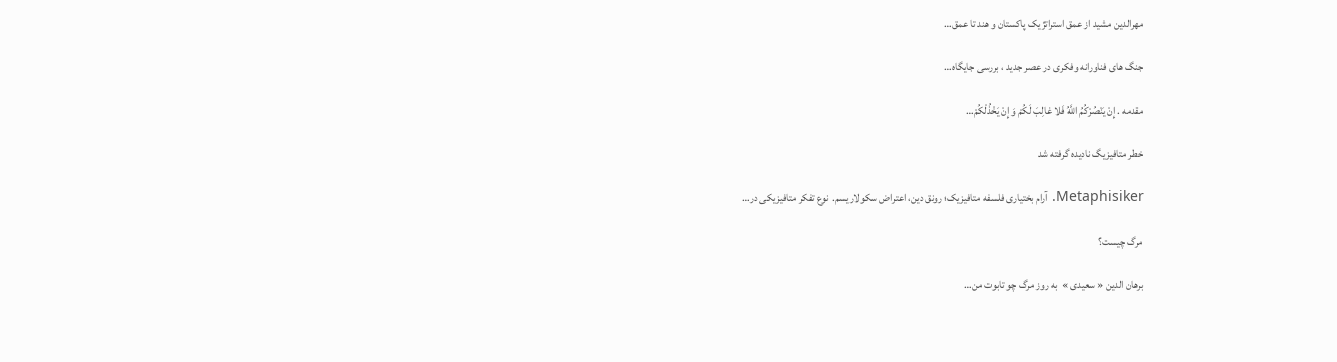مهرالدین مشید از عمق استراتژیک پاکستان و هند تا عمق…

جنگ های فناورانه وفکری در عصر جدید ، بررسی جایگاه…

مقدمه . إِنْ يَنْصُرْكُمُ اللَّهُ فَلا غالِبَ لَكُمْ وَ إِنْ يَخْذُلْكُمْ…

خطر متافیزیگ نادیده گرفته شد

Metaphisiker. آرام بختیاری فلسفه متافیزیک؛ رونق دین، اعتراض سکولاریسم.  نوع تفکر متافیزیکی در…

مرگ چیست؟

برهان الدین « سعیدی »  به روز مرگ چو تابوت من…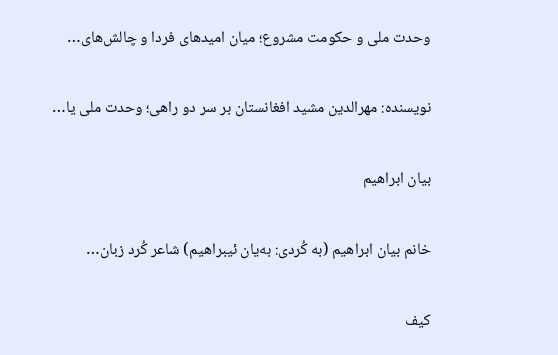وحدت ملی و حکومت مشروع؛ میان امیدهای فردا و چالش‌های…

نویسنده: مهرالدین مشید افغانستان بر سر دو راهی؛ وحدت ملی یا…

بیان ابراهیم

خانم بیان ابراهیم (به کُردی: بەیان ئیبراهیم) شاعر کُرد زبان…

کیف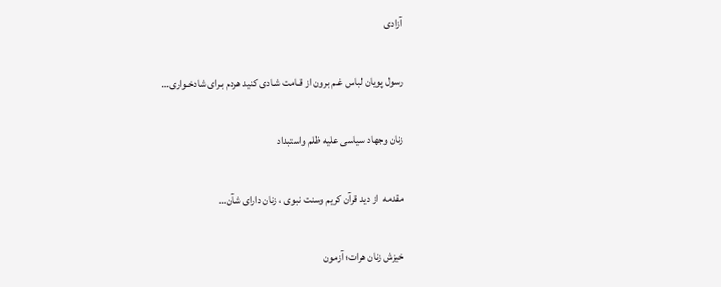آزادی

رسول پویان لباس غـم برون از قـامت شـادی کنید هردم بـرای شادخـواری…

زنان وجهاد سیاسی علیه ظلم واستبداد

مقدمه  از دید قرآن کریم وسنت نبوی ، زنان دارای شآن…

خیزش زنان هرات؛ آزمون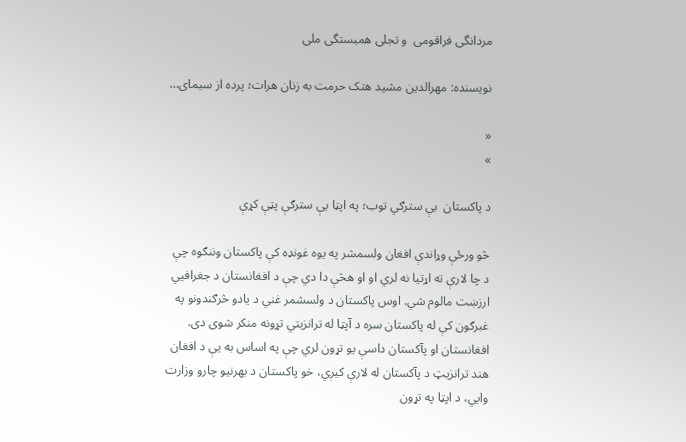مردانگی فراقومی  و تجلی همبستگی ملی

نویسنده: مهرالدین مشید هتک حرمت به زنان هرات؛ پرده از سیمای…

«
»

د پاکستان  بې سترګي توب؛ په اپټا يې سترګې پټې کړې

څو ورځې وړاندې افغان ولسمشر په یوه غونډه کې پاکستان وننګوه چې د چا لارې ته اړتیا نه لري او او هڅې دا دي چې د افغانستان د جغرافيي ارزښت مالوم شي. اوس پاکستان د ولسشمر غني د يادو څرګندونو په غبرګون کې له پاکستان سره د آپټا له ترانزيتي تړونه منکر شوی دی. افغانستان او پآکستان داسې یو تړون لري چې په اساس به یې د افغان هند ترانزیټ د پآکستان له لارې کیږي، خو پاکستان د بهرنیو چارو وزارت وایي، د اپټا په تړون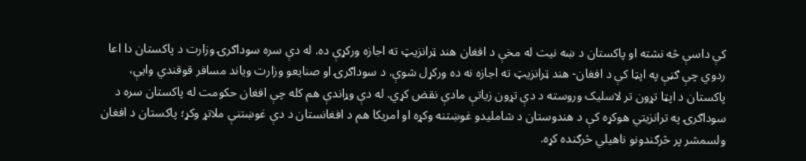کې داسې څه نشته او پاکستان د ښه نیت له مخې د افغان هند ټرانزیټ ته اجازه ورکړې ده. له دې سره سوداګرۍ وزارت د پاکستان دا اعا ردوي چې ګڼې په اپټا کې د افغان- هند ټرانزیټ ته اجازه نه ده ورکړل شوې. د سوداګرۍ او صنایعو وزارت ویاند مسافر قوقندي وایې، پاکستان د اپټا تړون تر لاسلیک وروسته د دې تړون زیاتې مادې نقض کړي. له دې وړاندې هم کله چې افغان حکومت له پاکستان سره د سوداګرۍ په ترانزيتي هوکړه کې د هندوستان د شامليدو غوښتنه وکړه او امريکا هم د افغانستان د دې غوښتنې ملاتړ وکړ؛ پاکستان د افغان ولسمشر پر څرګندونو ناهیلي څرګنده کړه.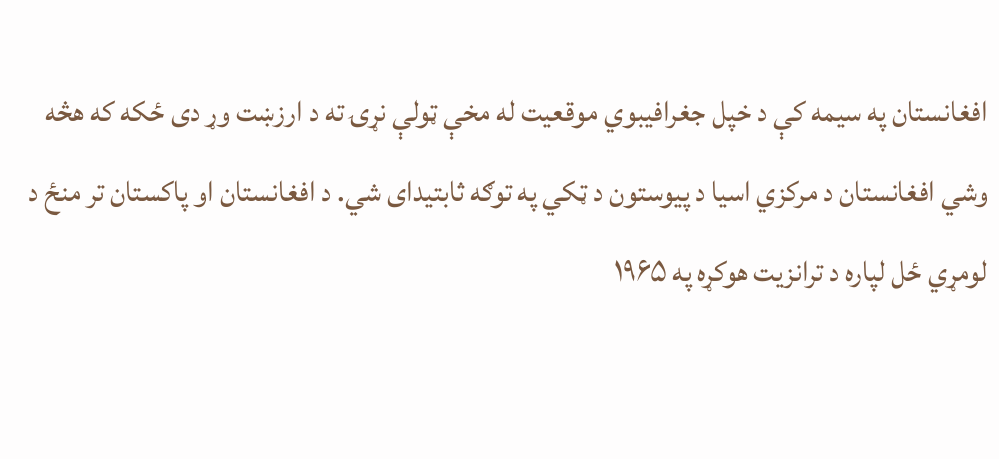افغانستان په سيمه کې د خپل جغرافيبوي موقعيت له مخې ټولې نړۍ ته د ارزښت وړ دی ځکه که هڅه وشي افغانستان د مرکزي اسيا د پیوستون د ټکي په توګه ثابتيدای شي. د افغانستان او پاکستان تر منځ د لومړي ځل لپاره د ترانزيت هوکړه په ۱۹۶۵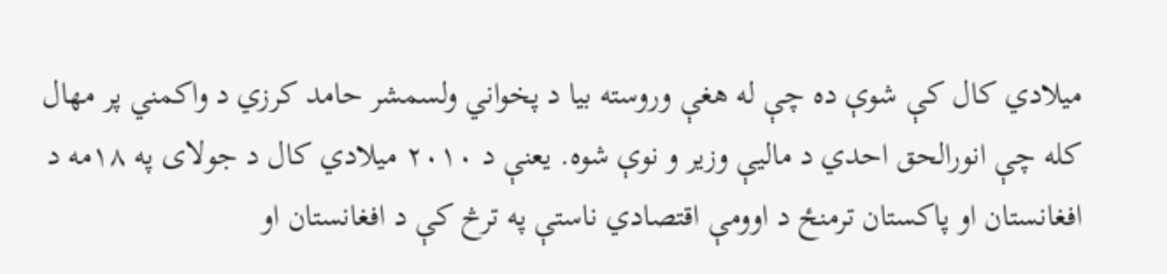ميلادي کال کې شوې ده چې له هغې وروسته بيا د پخواني ولسمشر حامد کرزي د واکمني پر مهال کله چې انورالحق احدي د ماليې وزير و نوې شوه. يعنې د ۲۰۱۰ میلادي کال د جولای په ۱۸مه د افغانستان او پاکستان ترمنځ د اوومې اقتصادي ناستې په ترڅ کې د افغانستان او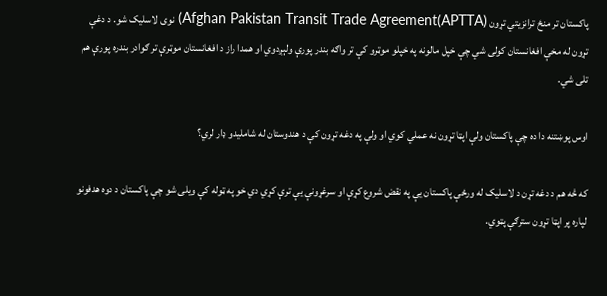پاکستان تر منځ ترانزیتي تړون Afghan Pakistan Transit Trade Agreement(APTTA)) نوی لاسلیک شو. د دغې تړون له مخې افغانستان کولی شي چې خپل مالونه په خپلو موټرو کې تر واګه بندر پورې ولېږدوي او همدا راز د افغانستان موټرې تر ګوادر بندره پورې هم تلی شي.

اوس پوښتنه دا ده چې پاكستان ولې اپټا تړون نه عملي كوي او ولې په دغه تړون کې د هندوستان له شامليدو ډار لري؟

که څه هم د دغه تړن د لاسليک له ورځې پاکستان يې په نقض شروع کړې او سرغړونې يې ترې کړي دي خو په ټوله کې ویلی شو چې پاکستان د دوه هدفونو لپاره پر اپټا تړون سترګې پټوي.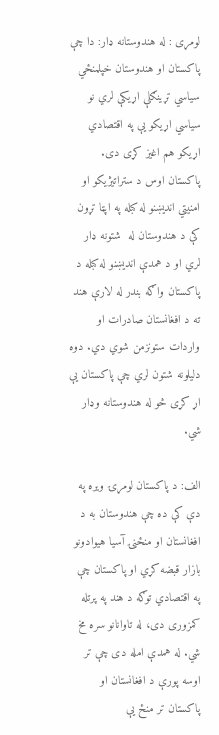لومړی : له هندوستانه ډار: دا چې پاکستان او هندوستان خپلمنځي سياسي تړينګلې اړيکې لري نو سياسي اړيکو يې په اقتصادي اړيکو هم اغيز کړی دی. پاکستان اوس د ستراتيژيکو او امنيتي انديښنو له کبله په اپټا تړون کې د هندوستان له  شتونه ډار لري او د همدې انديښنو له کبله د پاکستان واګه بندر له لارې هند ته د افغانستان صادرات او واردات ستونزمن شوي دي. دوه دليلونه شتون لري چې پاکستان يې اړ کړی څو له هندوستانه وډار شي.

الف: د پاکستان لومړۍ ويره په دې کې ده چې هندوستان به د افغانستان او منځنۍ آسيا هيوادونو بازار قبضه کړي او پاکستان چې په اقتصادي توګه د هند په پرتله کمزوری دی، له تاوانانو سره مخ شي. له همدې امله دی چې تر اوسه پورې د افغانستان او پاکستان تر منځ يې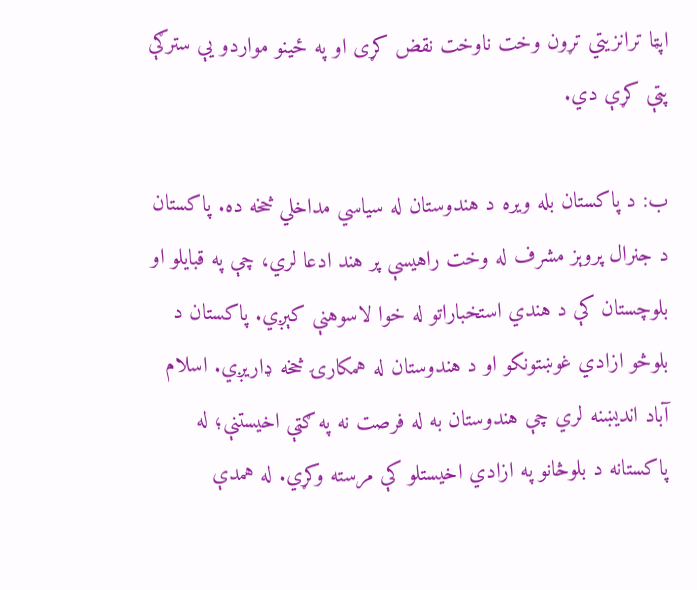اپټا ترانزيتي تړون وخت ناوخت نقض کړی او په ځينو مواردو يې سترګې پټې کړې دي.

ب: د پاکستان بله ويره د هندوستان له سياسي مداخلي څخه ده. پاکستان د جنرال پروېز مشرف له وخت راهیسې پر هند ادعا لري، چې په قبایلو او بلوچستان کې د هندي استخباراتو له خوا لاسوهنې کېږي. پاکستان د بلوڅو ازادي غوښتونکو او د هندوستان له همکارۍ څخه ډاريږي. اسلام آباد انديښنه لري چې هندوستان به له فرصت نه په ګټې اخيستنې؛ له پاکستانه د بلوڅانو په ازادي اخيستلو کې مرسته وکړي. له همدې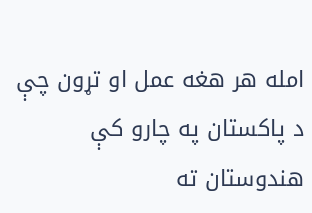امله هر هغه عمل او تړون چې د پاکستان په چارو کې هندوستان ته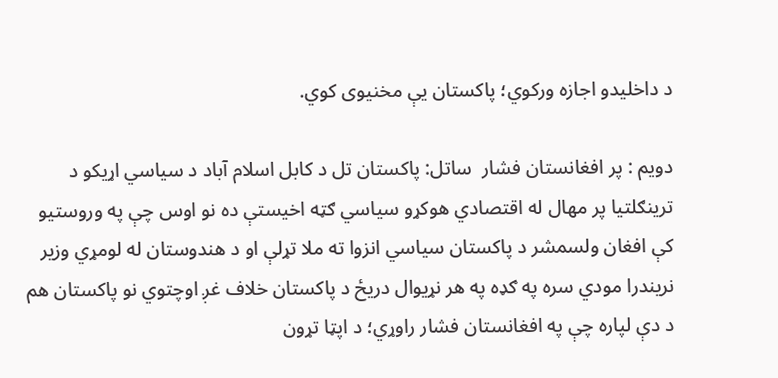د داخليدو اجازه ورکوي؛ پاکستان يې مخنيوی کوي.

دویم : پر افغانستان فشار  ساتل: پاکستان تل د کابل اسلام آباد د سياسي اړيکو د ترينګلتيا پر مهال له اقتصادي هوکړو سياسي ګټه اخيستې ده نو اوس چې په وروستيو کې افغان ولسمشر د پاکستان سياسي انزوا ته ملا تړلې او د هندوستان له لومړي وزير نريندرا مودي سره په ګډه په هر نړيوال دريځ د پاکستان خلاف غږ اوچتوي نو پاکستان هم د دې لپاره چې په افغانستان فشار راوړي؛ د اپټا تړون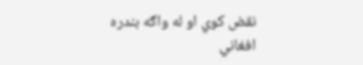نقض کوي او له واګه بندره افغاني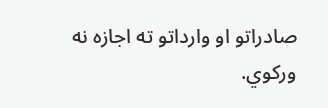صادراتو او وارداتو ته اجازه نه ورکوي.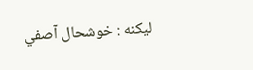لیکنه : خوشحال آصفي